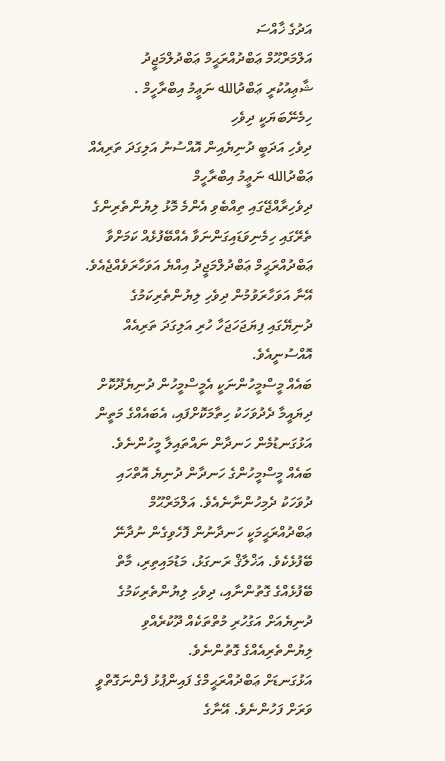އަދުގެ ޚާއްސަ
އަލްމަރްޙޫމް ޢަބްދުއްރަޙީމް ޢަބްދުލްމަޖީދު
ޝާޢިއުކުރީ ޢަބްދުالله ނަޢީމު އިބްރާހީމް . ހިމެނޭބަޔަކީ ދިވެހި
ދިވެހި އަދަބީ ދުނިޔެއިން އޮއްސުނު އަލިގަދަ ތަރިއެއް
ޢަބްދުالله ނަޢީމު އިބްރާހީމް
ދިވެހިރާއްޖޭގައި ތިއްބެވި އެންމެ މޮޅު ލިޔުންތެރިންގެ ތެރޭގައި ހިމެނިވަޑައިގަންނަވާ އެއްބޭފުޅެއް ކަމަށްވާ ޢަބްދުއްރަޙީމް ޢަބްދުލްމަޖީދު އިއްޔެ އަވަހާރަވެއްޖެއެވެ. އޭނާ އަވަހާރަވުމުން ދިވެހި ލިޔުންތެރިކަމުގެ ދުނިޔޭގައި ފިޔަޖަހަޖަހާ ހުރި އަލިގަދަ ތަރިއެއް އޮއްސުނީއެވެ.
ބައެއް މީސްމީހުންނަކީ އެމީސްމީހުން ދުނިޔެދޫކޮށް ދިޔައީމާ ދެދުވަހަކު ހިތާމަކޮށްފައި، އެބައެއްގެ މަތީން އަޅުގަނޑުމެން ހަނދާން ނައްތައިލާ މީހުންނެވެ. ބައެއް މީސްމީހުންގެ ހަނދާން ދުނިޔެ އޮތްހައި ދުވަހަކު ދެމިހުންނާނެއެވެ. އަލްމަރްޙޫމް ޢަބްދުއްރަޙީމަކީ ހަނދާނުން ފޮހެވިގެން ނުދާނޭ ބޭފުޅެކެވެ. އަޚްލާޤް ރަނގަޅު، މަޑުމައިތިރި، މާތް ބޭފުޅެއްގެ ގޮތުންނާއި، ދިވެހި ލިޔުންތެރިކަމުގެ ދުނިޔެއަށް އަގުހުރި މުތްތަކެއް ދޫކުރެއްވި ލިޔުންތެރިއެއްގެ ގޮތުންނެވެ.
އަޅުގަނޑަށް ޢަބްދުއްރަޙީމްގެ ފައިންޕުޅު ފެންނަގޮތްވީ ވަރަށް ފަހުންނެވެ. އޭނާގެ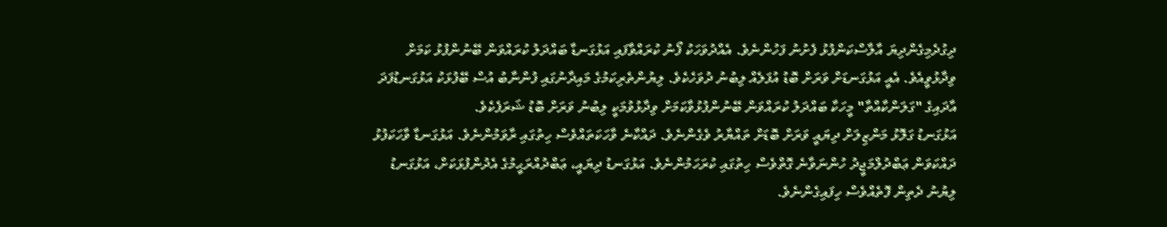ދިގުދެމިގެންދިޔަ އާލާސްކަންފުޅު ފެށުނު ފަހުންނެވެ. އެއްދުވަހަކު ފޯނު ކުރައްވާފައި އަޅުގަނޑާ ބައްދަލު ކުރައްވަން ބޭނުންފުޅު ކަމަށް ވިދާޅުވީއެވެ. އެއީ އަޅުގަނޑަށް ވަރަށް ބޮޑު އުފަލެއް ލިބުނު ދުވަހެކެވެ. ލިޔުންތެރިކަމުގެ މައިދާނުގައި ފުންނާބު އުސް ބޭފުޅަކު އަޅުގަނޑުފަދަ އާދައިގެ "ގަލަންކާއްތާ" މީހަކާ ބައްދަލު ކުރައްވަން ބޭނުންފުޅުވާކަމަށް ވިދާޅުވުމަކީ ލިބުނު ވަރަށް ބޮޑު ޝަރަފެކެވެ.
އަޅުގަނޑު ގަލޮޅު މަންޒިލަށް ދިޔައީ ވަރަށް ބޮޑަށް ތައްޔާރު ވެގެންނެވެ. ދައްކާނެ ވާހަކަތައްވެސް ހިތުގައި ރާވަމުންނެވެ. އަޅުގަނޑާ ވާހަކަފުޅު ދައްކަވަން ޢަބްދުލްމަޖީދު ހުންނަވާނެ ގޮތްވެސް ހިތުގައި ކުރަހަމުންނެވެ. އަޅުގަނޑު ދިޔައީ، ޢަބްދުއްރަޙީމުގެ އެދުންފުޅަކަށް، އަޅުގަނޑު ލިޔުނު ދެތިން ފޮތެއްވެސް ހިފައިގެންނެވެ.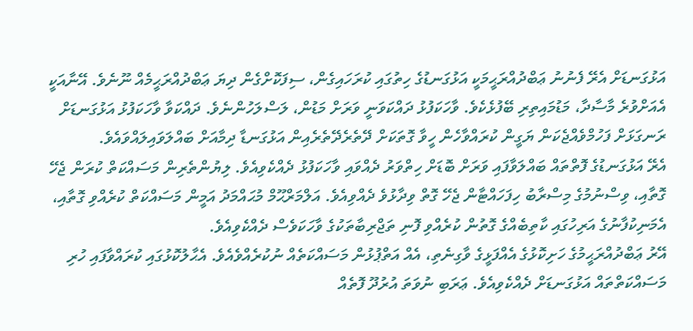އަޅުގަނޑަށް އެރޭ ފެނުނު ޢަބްދުއްރަޙީމަކީ އަޅުގަނޑުގެ ހިތުގައި ކުރަހައިގެން، ސިފަކޮށްގެން ދިޔަ ޢަބްދުއްރަޙީމެއް ނޫނެވެ. އޭނާއަކީ އެއަށްވުރެ މާސާދާ، މަޑުމައިތިރި ބޭފުޅެކެވެ. ވާހަކަފުޅު ދައްކަވަނީ ވަރަށް މަޑުން، ލަސްލަހުންނެވެ. ދައްކަވާ ވާހަކަފުޅު އަޅުގަނޑަށް ރަނގަޅަށް ފަހުމްވެއްޖެކަން ޔަގީން ކުރައްވާހެން ހީވާ ގޮތަކަށް ދޭތެރެދޭތެރެއިން އަޅުގަނޑާ ދިމާއަށް ބައްލަވައިލައްވައެވެ.
އެރޭ އަޅުގަނޑުގެ ފޮތްތައް ބައްލަވާފައި ވަރަށް ބޮޑަށް ހިތްވަރު ދެއްވައި ވާހަކަފުޅު ދެއްކެވިއެވެ. ލިޔުންތެރިން މަސައްކަތް ކުރަން ޖެހޭ ގޮތާއި، ވިސްނުމުގެ މިސްރާބު ހިފަހައްޓާން ޖެހޭ ގޮތް ވިދާޅުވެ ދެއްވިއެވެ. އަލްމަރްޙޫމް މުޙައްމަދު އަމީން މަސައްކަތް ކުރެއްވި ގޮތާއި، އެމަނިކުފާނުގެ އަރިހުގައި ކާތިބެއްގެ ގޮތުން ކުރެއްވި ފޮނި ތަޖްރިބާތަކުގެ ވާހަކަވެސް ދެއްކެވިއެވެ.
އޭރު ޢަބްދުއްރަޙީމުގެ ހަށިކޮޅުގެ އެއްފަޅީގެ ވާގިނެތި، އެއް އަތްޕުޅުން މަސައްކަތެއް ނުކުރެއްވެއެވެ. އެޙާލުކޮޅުގައި ކުރައްވާފައި ހުރި މަސައްކަތްތައް އަޅުގަނޑަށް ދެއްކެވިއެވެ. ޢަރަބި ނުވަތަ އުރުދޫ ފޮތެއް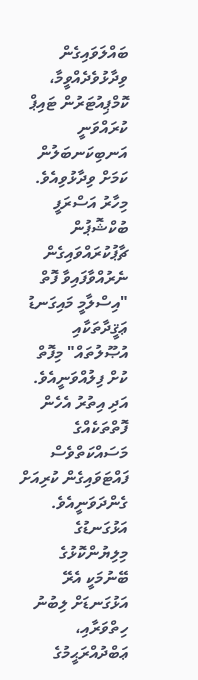ބައްލަވައިގެން ވިދާޅުވެދެއްވީމާ، ކޮމްޕިއުޓަރުން ޓައިޕް ކުރައްވަނީ އަނބިކަނބަލުން ކަމަށް ވިދާޅުވިއެވެ. މިހާރު އަސްރަފީ ބުކްޝޮޕުން ޗާޕުކުރައްވައިގެން ނެރުއްވާފައިވާ ފޮތް "އިސްލާމީ މައިގަނޑު ޢަޤީދާތަކާއި އުޞޫލުތައް" މިފޮތް ކުށް ފިލުއްވަނީއެވެ. އަދި އިތުރު އެހެން ފޮތްތަކެއްގެ މަސައްކަތްވެސް ފައްޓަވައިގެން ކުރިއަށް ގެންދަވަނީއެވެ.
އަޅުގަނޑުގެ މިލިޔުންކޮޅުގެ ބޭނުމަކީ އެރޭ އަޅުގަނޑަށް ލިބުނު ހިތްވަރާއި، ޢަބްދުއްރަޙީމުގެ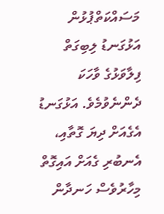މަސައްކަތްޕުޅުން އަޅުގަނޑު ލިބިގަތް ފިލާވަޅުގެ ވާހަކަ ދެންނެވުމެވެ. އަޅުގަނޑު އެގެއަށް ދިޔަ ގޮތާއި، އެނބުރި ގެއަށް އައިގޮތް މިހާރުވެސް ހަނދާން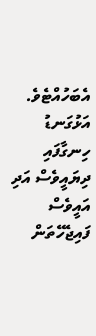އެބަހުއްޓެވެ. އަޅުގަނޑު ހިނގާފައި ދިޔައީވެސް އަދި އައީވެސް ފައިޖެހޭތަން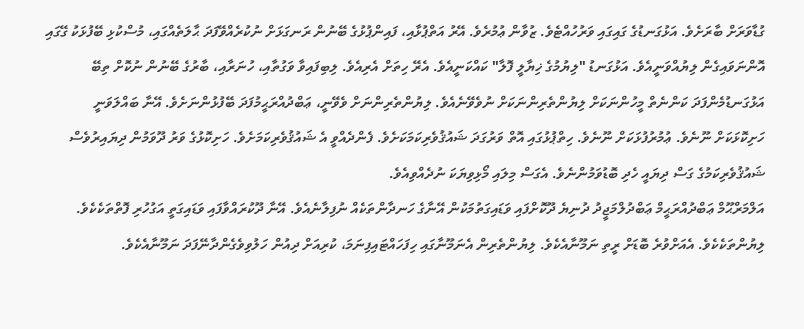ގުޑާވަރަށް ބާރަށެވެ. އަޅުގަނޑުގެ ގައިގައި ވަރުހުއްޓެވެ. ޒުވާން ޢުމުރެވެ. އޭރު އަތްޕުޅާއި، ފައިންޕުޅުގެ ބޭނުން ރަނގަޅަށް ނުކުރެއްވޭފަދަ ޙާލަތެއްގައި، މުސްކުޅި ބޭފުޅަކު ގޭގައި އޮންނަވައިގެން ލިޔުއްވަނީއެވެ. އަޅުގަނޑު "ލިޔުމުގެ ޚިޔާލީ ފޮލާ" ކައްކަނީއެވެ. އެރޭ ހިތަށް އެރިއެވެ. ލިބިފައިވާ ވަގުތާއި، ހުނަރާއި، ބާރުގެ ބޭނުން ނުކޮށް ތިބޭ އަޅުގަނޑުމެންފަދަ ކަންނެތް މީހުންނަކަށް ލިޔުންތެރިންނަކަށް ނުވެވޭނެއެވެ. ލިޔުންތެރިންނަށް ވެވޭނީ، ޢަބްދުއްރަޙީމުފަދަ ބޭފުޅުންނަށެވެ. އޭނާ ބައްލަވަނީ ހަށިކޮޅަކަށް ނޫނެވެ. ޢުމުރުފުޅަކަށް ނޫނެވެ. ހިތްޕުޅުގައި އޮތް ވަރުގަދަ ޝައުޤުވެރިކަމަކަށެވެ. ފެންދެއްވީ އެ ޝައުޤުވެރިކަމަށެވެ. ހަށިކޮޅުގެ ވަރު ދޫވަމުން ދިޔައިރުވެސް ޝައުޤުވެރިކަމުގެ ގަސް ދިޔައީ ހެދި ބޮޑުވަމުންނެވެ. އެގަސް މިލައި މޯޅިވިޔަކަ ނުދެއްވިއެވެ.
އަލްމަރްޙޫމް ޢަބްދުއްރަޙީމް ޢަބްދުލްމަޖީދު ދުނިޔެ ދޫކޮށްފައި ވަޑައިގަތުމަކުން އޭނާގެ ހަނދާންތަކެއް ނުފިލާނެއެވެ. އޭނާ ދޫކުރައްވާފައި ވަޑައިގަތީ އަގުހުރި ފޮތްތަކެކެވެ. ލިޔުންތަކެކެވެ. އެއަށްވުރެ ބޮޑަށް ރީތި ނަމޫނާއެކެވެ. ލިޔުންތެރިން އެނަމޫނާގައި ހިފަހައްޓައިފިނަމަ، ކުރިއަށް ދިއުން ހަލުވިވެގެންދާނޭފަދަ ނަމޫނާއެކެވެ.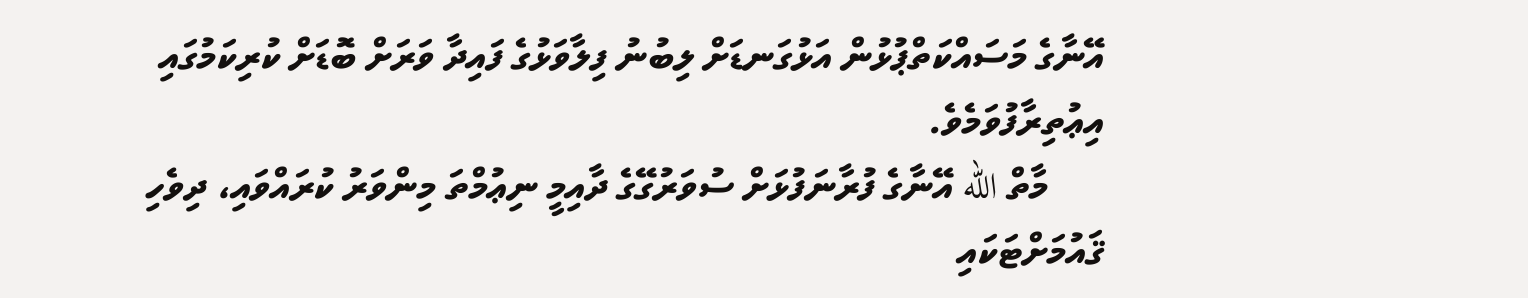އޭނާގެ މަސައްކަތްޕުޅުން އަޅުގަނޑަށް ލިބުނު ފިލާވަޅުގެ ފައިދާ ވަރަށް ބޮޑަށް ކުރިކަމުގައި އިޢުތިރާފުވަމެވެ.
      މާތް الله އޭނާގެ ފުރާނަފުޅަށް ސުވަރުގޭގެ ދާއިމީ ނިޢުމްތަ މިންވަރު ކުރައްވައި، ދިވެހި ޤައުމަށްޓަކައި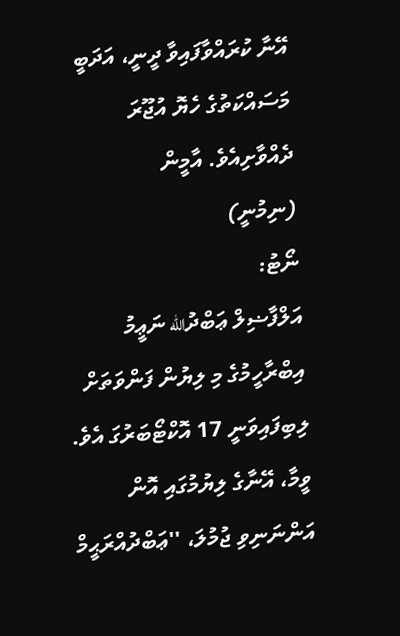އޭނާ ކުރައްވާފައިވާ ދީނީ، އަދަބީ މަސައްކަތުގެ ހެޔޮ އުޖޫރަ ދެއްވާށިއެވެ. އާމީން
(ނިމުނީ)
ނޯޓު:
އަލްފާޟިލް ޢަބްދުالله ނަޢީމު އިބްރާހީމުގެ މި ލިޔުން ފަންވަތަށް ލިބިފައިވަނީ 17 އޮކްޓޯބަރުގަ އެވެ. ވީމާ، އޭނާގެ ލިޔުމުގައި އޮން އަންނަނިވި ޖުމުލަ، ''ޢަބްދުއްރަޙީމް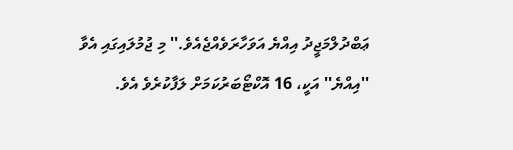ޢަބްދުލްމަޖީދު އިއްޔެ އަވަހާރަވެއްޖެއެވެ.'' މި ޖުމުލައިގައި އެވާ ''އިއްޔެ'' އަކީ، 16 އޮކްޓޯބަރުކަމަށް ލަފާކުރެވެ އެވެ.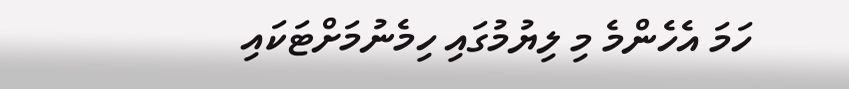ހަމަ އެހެންމެ މި ލިޔުމުގައި ހިމެނުމަށްޓަކައި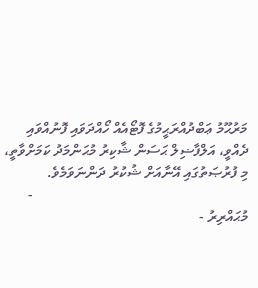މަރުޙޫމު ޢަބްދުއްރަޙީމުގެ ފޮޓޯއެއް ހޯއްދަވައި ފޮނުއްވައި ދެއްވީ، އަލްފާޟިލް ޙަސަން ޝާކިރު މުޙަންމަދު ކަމަށްވާތީ، މި ފުރުޞަތުގައި އޭނާއަށް ޝުކުރު ދަންނަވަމެވެ.
                                                           - މުޙައްރިރު -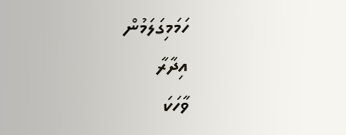ހަމަމިގަލަމުން
އިދާރާ
ވާހަކަ